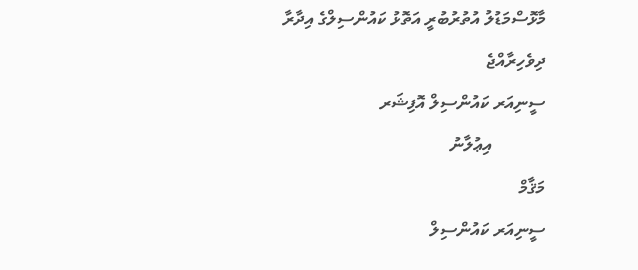މާޅޮސްމަޑުލު އުތުރުބުރީ އަތޮޅު ކައުންސިލްގެ އިދާރާ
ދިވެހިރާއްޖެ
ސީނިއަރ ކައުންސިލް އޮފިޝަރ
            އިޢުލާނު
މަޤާމް
ސީނިއަރ ކައުންސިލް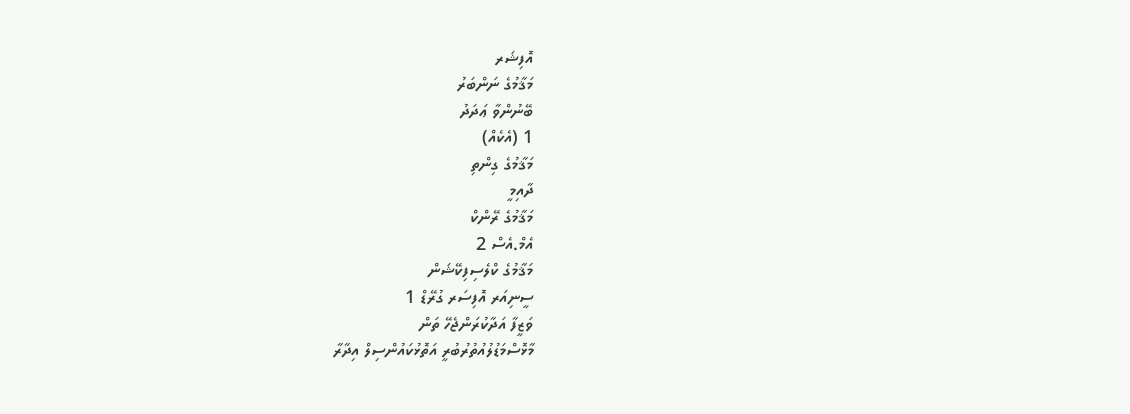އޮފިޝަރ
މަޤާމުގެ ނަންބަރު
ބޭނުންވާ ޢަދަދު
1 (އެކެއް)
މަޤާމުގެ ގިންތި
ދާއިމީ
މަޤާމުގެ ރޭންކް
އެމް.އެސް 2
މަޤާމުގެ ކްލެސިފިކޭޝަން
ސީނިއަރ އޮފިސަރ ގުރޭޑް 1
ވަޒީފާ އަދާކުރަންޖެހޭ ތަން
މާޅޮސްމަޑުލުއުތުރުބުރީ އަތޮޅުކައުންސިލް އިދާރާ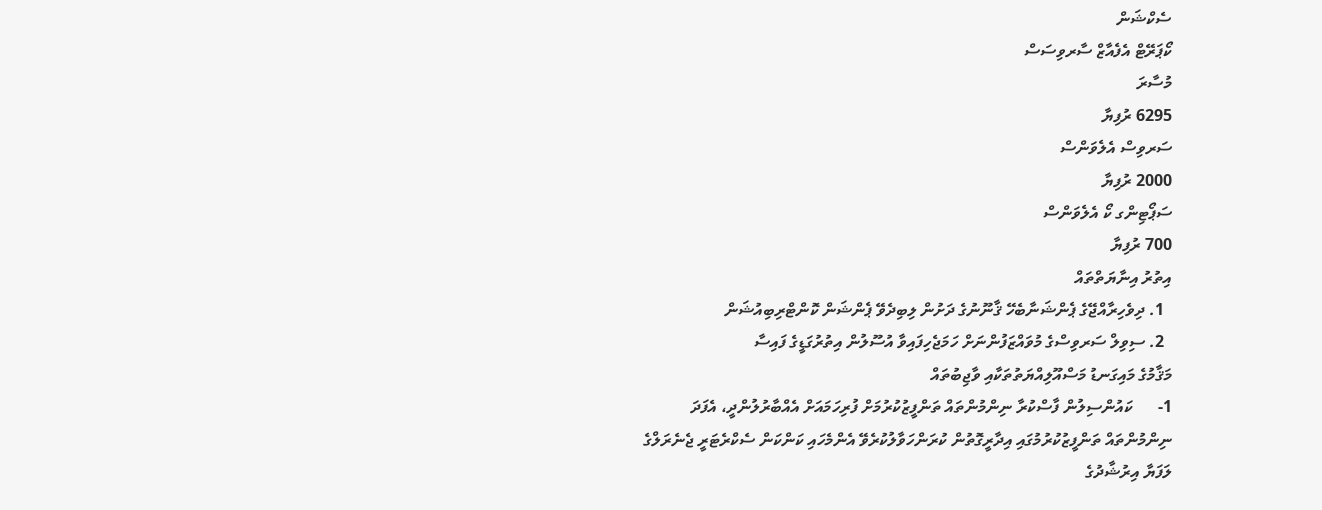ސެކްޝަން
ކޯޕަރޭޓް އެފެއާޒް ސާރވިސަސް
މުސާރަ
6295 ރުފިޔާ
ސަރވިސް އެލެވަންސް
2000 ރުފިޔާ
ސަޕޯޓިންގ ކޯ އެލެވަންސް
700 ރުފިޔާ
އިތުރު އިނާޔަތްތައް
  1. ދިވެހިރާއްޖޭގެ ޕެންޝަނާބެހޭ ޤާނޫނުގެ ދަށުން ލިބިދެވޭ ޕެންޝަން ކޮންޓްރިބިއުޝަން
  2. ސިވިލް ސަރވިސްގެ މުވައްޒަފުންނަށް ހަމަޖެހިފައިވާ އުސޫލުން އިތުރުގަޑީގެ ފައިސާ
މަޤާމުގެ މައިގަނޑު މަސްއޫލިއްޔަތުތަކާއި ވާޖިބުތައް
1-      ކައުންސިލުން ފާސްކުރާ ނިންމުންތައް ތަންފީޒުކުރުމަށް ފުރިހަމައަށް އެއްބާރުލުންދީ، އެފަދަ ނިންމުންތައް ތަންފީޒުކުރުމުގައި އިދާރީގޮތުން ކުރަންހަވާލުކުރެވޭ އެންމެހައި ކަންކަން ސެކްރެޓަރީ ޖެނެރަލްގެ ލަފަޔާ އިރުޝާދުގެ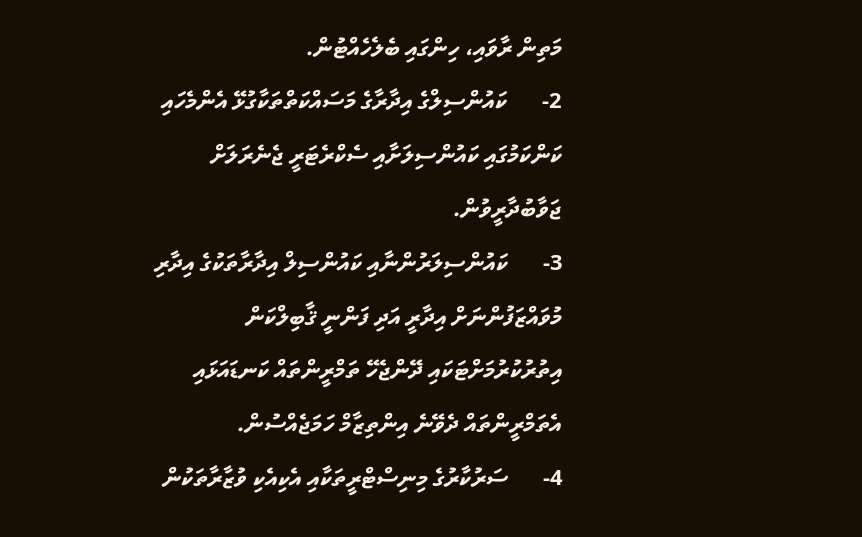މަތިން ރާވައި، ހިންގައި ބެލެހެއްޓުން.
2-      ކައުންސިލްގެ އިދާރާގެ މަސައްކަތްތަކާގުޅޭ އެންމެހައި ކަންކަމުގައި ކައުންސިލަށާއި ސެކްރެޓަރީ ޖެނެރަލަށް ޖަވާބުދާރީވުން.
3-      ކައުންސިލަރުންނާއި ކައުންސިލް އިދާރާތަކުގެ އިދާރި މުވައްޒަފުންނަށް އިދާރީ އަދި ފަންނީ ޤާބިލްކަން އިތުރުކުރުމަށްޓަކައި ދޭންޖެހޭ ތަމްރީންތައް ކަނޑައަޅައި އެތަމްރީންތައް ދެވޭނެ އިންތިޒާމް ހަމަޖެއްސުން.
4-      ސަރުކާރުގެ މިނިސްޓްރީތަކާއި އެކިއެކި ވުޒާރާތަކުން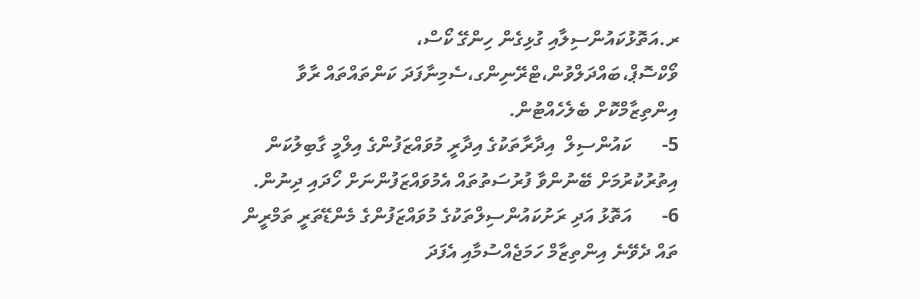ރ.އަތޮޅުކައުންސިލާއި ގުޅިގެން ހިންގޭ ކޯސް، ވޯކްސޮޕް،ބައްދަލްވުން،ޓްރޭނިންގ،ސެމިނާފަދަ ކަންތައްތައް ރާވާ އިންތިޒާމްކޮށް ބެލެހެއްޓުން.
5-      ކައުންސިލް  އިދާރާތަކުގެ އިދާރީ މުވައްޒަފުންގެ އިލްމީ ގާބިލުކަން އިތުރުކުރުމަށް ބޭނުންވާ ފުރުސަތުތައް އެމުވައްޒަފުންނަށް ހޯދައި ދިނުން.
6-      އަތޮޅު އަދި ރަށުކައުންސިލްތަކުގެ މުވައްޒަފުންގެ މެންޑޭތަރީ ތަމްރީން ތައް ދެވޭނެ އިންތިޒާމް ހަމަޖެއްސުމާއި އެފަދަ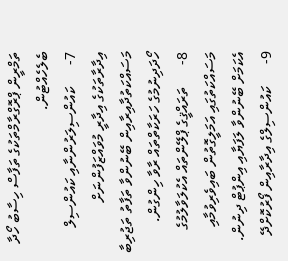ތަމްރީން ޕްރޮގްރާމްތަކުގެ ތަފާސް ހިސާބު ހޯދާ ބެލެހެއްޓުން.
7-      ކައުންސިލަރުންނާއި ކައުންސިލް އިދާރާތަކުގެ އިދާރީ މުވައްޒަފުންނަށް މަސައްކަތުދާއިރާއިން ބޭނުންވާ ތަފާތު ތަޖުރިބާ ހޯދަދިނުމުގެ ހަރަކާތްތައް ރާވާ ހިންގުން.
8-      ތަރައްޤީގެ ޕްލޭންތައް އެކުލަވާލުމުގެ މަސައްކަތުގައި އަމަލީގޮތުން ބައިވެރިވުމާއި އެކަމަށް ބޭނުންވާ ލަފަޔާއި އިންޕުޓް ދިނުން.
9-      ކައުންސިލްގެ އިދާރާއިން ފޯރުކޮށްދޭ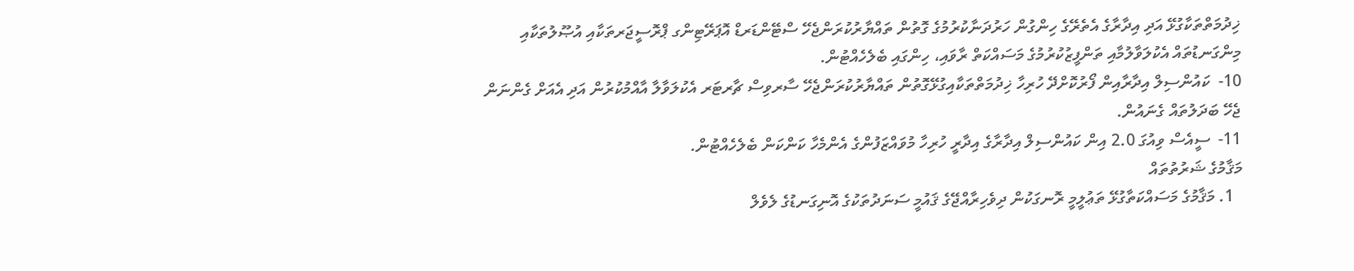ޚިދުމަތްތަކާގުޅޭ އަދި އިދާރާގެ އެތެރޭގެ ހިންގުން ހަރުދަނާކުރުމުގެ ގޮތުން ތައްޔާރުކުރަންޖެހޭ ސްޓޭންޑަރޑް އޮޕަރޭޓިންގ ޕްރޮސީޖަރތަކާއި އުޞޫލުތަކާއި މިންގަނޑުތައް އެކުލަވާލުމާއި ތަންފީޒުކުރުމުގެ މަސައްކަތް ރާވައި، ހިންގައި ބެލެހެއްޓުން.
10-  ކައުންސިލް އިދާރާއިން ފޯރުކޮށްދޭ ހުރިހާ ޚިދުމަތްތަކާއިގުޅޭގޮތުން ތައްޔާރުކުރަންޖެހޭ ސާރވިސް ޗާރޓަރ އެކުލަވާލާ އާއްމުކުރުން އަދި އެއަށް ގެންނަން ޖެހޭ ބަދަލުތައް ގެނައުން.
11-  ސީއެސް ވިއުގަ 2.0 އިން ކައުންސިލް އިދާރާގެ އިދާރީ ހުރިހާ މުވައްޒަފުންގެ އެންމެހާ ކަންކަން ބެލެހެއްޓުން.
މަޤާމުގެ ޝަރުތުތައް
  1. މަޤާމުގެ މަސައްކަތާގުޅޭ ތަޢުލީމީ ރޮނގަކުން ދިވެހިރާއްޖޭގެ ޤައުމީ ސަނަދުތަކުގެ އޮނިގަނޑުގެ ލެވެލް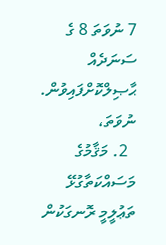7 ނުވަތަ 8 ގެ ސަނަދެއް ޙާޞިލްކޮށްފައިވުން. ނުވަތަ،
  2. މަޤާމުގެ މަސައްކަތާގުޅޭ ތަޢުލީމީ ރޮނގަކުން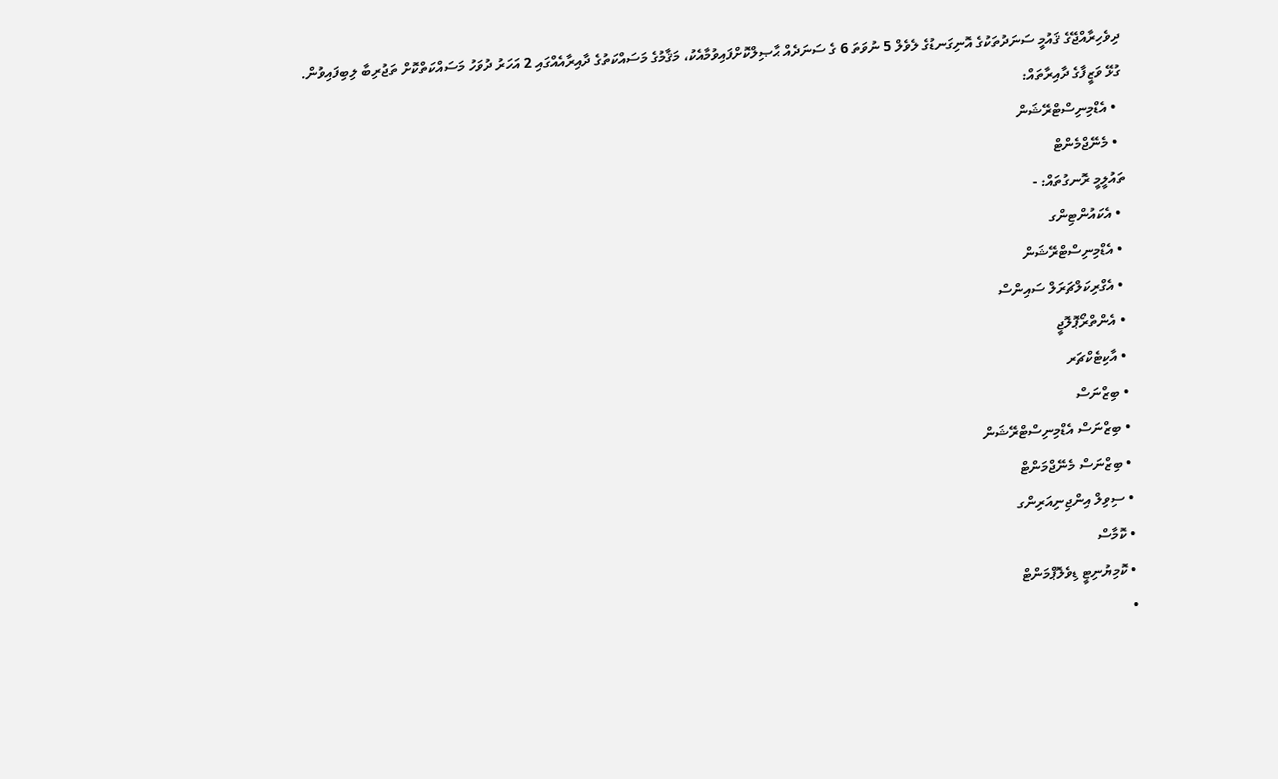ދިވެހިރާއްޖޭގެ ޤައުމީ ސަނަދުތަކުގެ އޮނިގަނޑުގެ ލެވެލް 5 ނުވަތަ 6 ގެ ސަނަދެއް ޙާޞިލްކޮށްފައިވުމާއެކު، މަޤާމުގެ މަސައްކަތުގެ ދާއިރާއެއްގައި 2 އަހަރު ދުވަހު މަސައްކަތްކޮށް ތަޖުރިބާ ލިބިފައިވުން.
ގުޅޭ ވަޒީފާގެ ދާއިރާތައް:
  • އެޑްމިނިސްޓްރޭޝަން
  • މެނޭޖްމެންޓް
ތައުލީމީ ރޮނގުތައް: -
  • އެކައުންޓިންގ
  • އެޑްމިނިސްޓްރޭޝަން
  • އެގްރިކަލްޗަރަލް ސައިންސް
  • އެންތްރޯޕޮލޮޖީ
  • އާކިޓެކްޗަރ
  • ބިޒްނަސް
  • ބިޒްނަސް އެޑްމިނިސްޓްރޭޝަން
  • ބިޒްނަސް މެނޭޖްމަންޓް
  • ސިވިލް އިންޖިނިއަރިންގ
  • ކޮމާސް
  • ކޮމިޔުނިޓީ ޑިވެލޮޕްމަންޓް
  •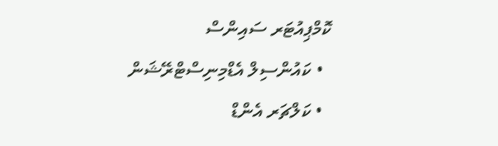ކޮމްޕިއުޓަރ ސައިންސް
  • ކައުންސިލް އެޑްމިނިސްޓްރޭޝަން
  • ކަލްޗަރ އެންޑް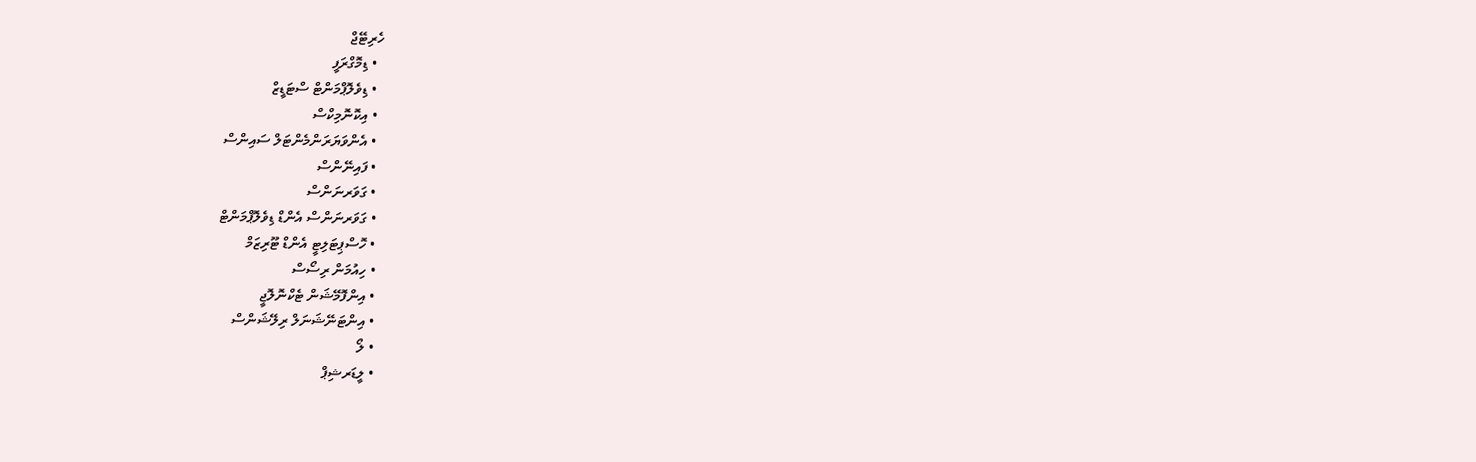ހެރިޓޭޖް
  • ޑިމޮގްރަފީ
  • ޑިވެލޮޕްމަންޓް ސްޓަޑީޒް
  • އިކޮނޮމިކްސް
  • އެންވަޔަރަންމެންޓަލް ސައިންސް
  • ފައިނޭންސް
  • ގަވަރނަންސް
  • ގަވަރނަންސް އެންޑް ޑިވެލޮޕްމަންޓް
  • ހޮސްޕިޓަލިޓީ އެންޑް ޓޫރިޒަމް
  • ހިއުމަން ރިސޯސް
  • އިންފޮމޭޝަން ޓެކްނޮލޮޖީ
  • އިންޓަނޭޝަނަލް ރިލޭޝަންސް
  • ލޯ
  • ލީޑަރޝިޕް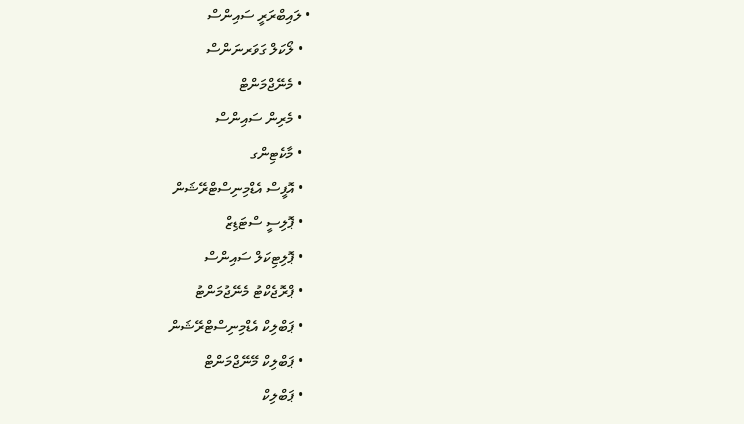• ލައިބްރަރީ ސައިންސް
  • ލޯކަލް ގަވަރނަންސް
  • މެނޭޖްމަންޓް
  • މެރިން ސައިންސް
  • މާކެޓިންގ
  • އޮފީސް އެޑްމިނިސްޓްރޭޝަން
  • ޕޮލިސީ ސްޓަޑިޒް
  • ޕޮލިޓިކަލް ސައިންސް
  • ޕްރޮޖެކްޓު މެނޭޖުމަންޓު
  • ޕަބްލިކް އެޑްމިނިސްޓްރޭޝަން
  • ޕަބްލިކް މޭނޭޖްމަންޓް
  • ޕަބްލިކް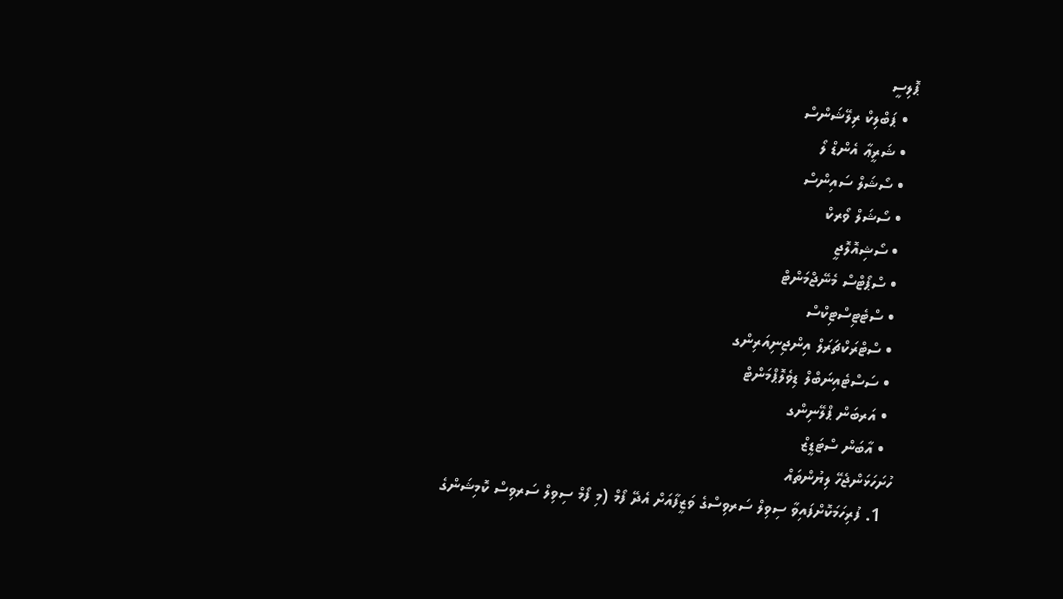ޕޮލިސީ
  • ޕަބްލިކް ރިލޭޝަންސް
  • ޝަރީޢާ އެންޑް ލޯ
  • ސޯޝަލް ސައިންސް
  • ސޯޝަލް ވޯރކް
  • ސޯޝިއޮލޮޖީ
  • ސްޕޯޓްސް މެނޭޖްމަންޓް
  • ސްޓެޓިސްޓިކްސް
  • ސްޓްރަކްޗަރަލް އިންޖިނިއަރިންގ
  • ސަސްޓެއިނަބްލް ޑިވެލޮޕްމަންޓް
  • އަރބަން ޕްލޭނިންގ
  • އާބަން ސްޓަޑީޒް
ހުށަހަޅަންޖެހޭ ލިޔުންތައް
  1. ފުރިހަމަކޮށްފައިވާ ސިވިލް ސަރވިސްގެ ވަޒީފާއަށް އެދޭ ފޯމް (މި ފޯމް ސިވިލް ސަރވިސް ކޮމިޝަންގެ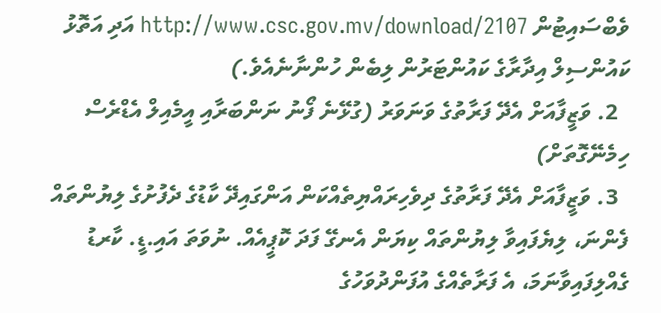ވެބްސައިޓުން http://www.csc.gov.mv/download/2107 އަދި އަތޮޅު ކައުންސިލް އިދާރާގެ ކައުންޓަރުން ލިބެން ހުންނާނެއެވެ.)
  2. ވަޒީފާއަށް އެދޭ ފަރާތުގެ ވަނަވަރު (ގުޅޭނެ ފޯނު ނަންބަރާއި އީމެއިލް އެޑްރެސް ހިމެނޭގޮތަށް)
  3. ވަޒީފާއަށް އެދޭ ފަރާތުގެ ދިވެހިރައްޔިތެއްކަން އަންގައިދޭ ކާޑުގެ ދެފުށުގެ ލިޔުންތައް ފެންނަ، ލިޔެފައިވާ ލިޔުންތައް ކިޔަން އެނގޭ ފަދަ ކޮޕީއެއް. ނުވަތަ އައި.ޑީ. ކާރޑު ގެއްލިފައިވާނަމަ، އެ ފަރާތެއްގެ އުފަންދުވަހުގެ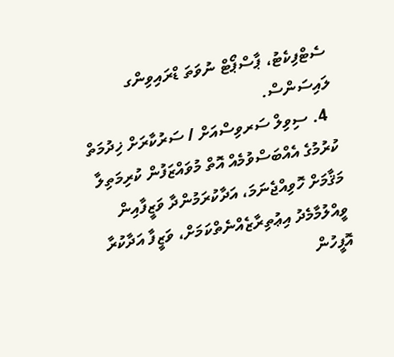ސެޓްފިކެޓު، ޕާސްޕޯޓް ނުވަތަ ޑްރައިވިންގ ލައިސަންސް.
  4. ސިވިލް ސަރވިސްއަށް / ސަރުކާރަށް ޚިދުމަތް ކުރުމުގެ އެއްބަސްވުމެއް އޮތް މުވައްޒަފުން ކުރިމަތިލާ މަޤާމަށް ހޮވިއްޖެނަމަ، އަދާކުރަމުންދާ ވަޒީފާއިން ވީއްލުމާމެދު އިޢުތިރާޒެއްނެތްކަމަށް، ވަޒީފާ އަދާކުރާ އޮފީހުން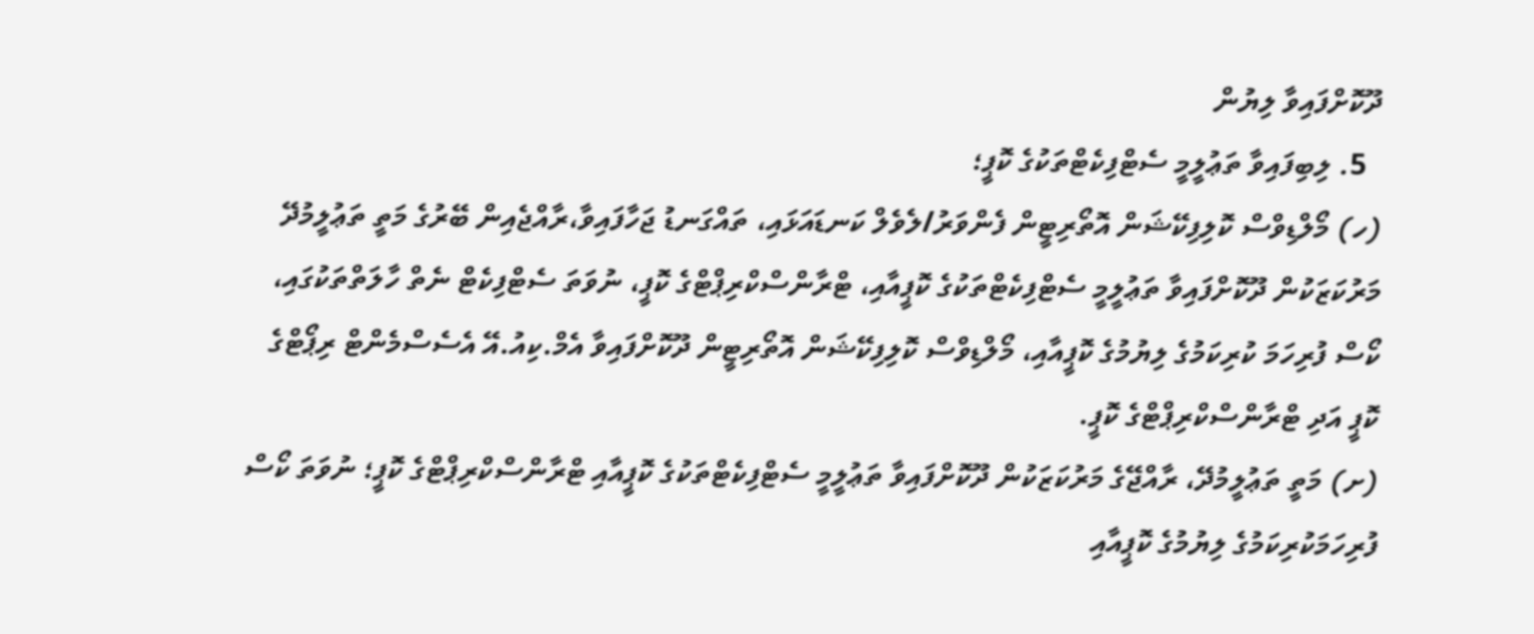ދޫކޮށްފައިވާ ލިޔުން
  5. ލިބިފައިވާ ތަޢުލީމީ ސެޓްފިކެޓްތަކުގެ ކޮޕީ؛
(ހ) މޯލްޑިވްސް ކޮލިފިކޭޝަން އޮތޯރިޓީން ފެންވަރު/ލެވެލް ކަނޑައަޅައި، ތައްގަނޑު ޖަހާފައިވާ،ރާއްޖެއިން ބޭރުގެ މަތީ ތަޢުލީމުދޭ މަރުކަޒަކުން ދޫކޮށްފައިވާ ތަޢުލީމީ ސެޓްފިކެޓްތަކުގެ ކޮޕީއާއި، ޓްރާންސްކްރިޕްޓްގެ ކޮޕީ، ނުވަތަ ސެޓްފިކެޓް ނެތް ހާލަތްތަކުގައި، ކޯސް ފުރިހަމަ ކުރިކަމުގެ ލިޔުމުގެ ކޮޕީއާއި، މޯލްޑިވްސް ކޮލިފިކޭޝަން އޮތޯރިޓީން ދޫކޮށްފައިވާ އެމް.ކިއު.އޭ އެސެސްމެންޓް ރިޕޯޓްގެ ކޮޕީ އަދި ޓްރާންސްކްރިޕްޓްގެ ކޮޕީ.
(ށ) މަތީ ތަޢުލީމުދޭ، ރާއްޖޭގެ މަރުކަޒަކުން ދޫކޮށްފައިވާ ތަޢުލީމީ ސެޓްފިކެޓްތަކުގެ ކޮޕީއާއި ޓްރާންސްކްރިޕްޓްގެ ކޮޕީ؛ ނުވަތަ ކޯސް ފުރިހަމަކުރިކަމުގެ ލިޔުމުގެ ކޮޕީއާއި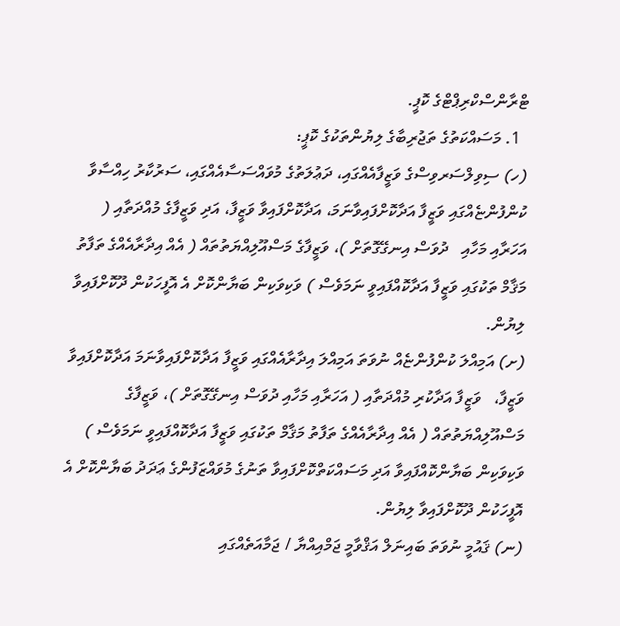ޓްރާންސްކްރިޕްޓްގެ ކޮޕީ.
  1. މަސައްކަތުގެ ތަޖުރިބާގެ ލިޔުންތަކުގެ ކޮޕީ:
(ހ) ސިވިލްސަރވިސްގެ ވަޒީފާއެއްގައި، ދަޢުލަތުގެ މުވައްސަސާއެއްގައި، ސަރުކާރު ހިއްސާވާ ކުންފުންޏެއްގައި ވަޒީފާ އަދާކޮށްފައިވާނަމަ، އަދާކޮށްފައިވާ ވަޒީފާ، އަދި ވަޒީފާގެ މުއްދަތާއި ( އަހަރާއި މަހާއި   ދުވަސް އިނގޭގޮތަށް )، ވަޒީފާގެ މަސްއޫލިއްޔަތުތައް ( އެއް އިދާރާއެއްގެ ތަފާތު މަޤާމް ތަކުގައި ވަޒީފާ އަދާކޮއްފައިވީ ނަމަވެސް ) ވަކިވަކިން ބަޔާންކޮށް އެ އޮފީހަކުން ދޫކޮށްފައިވާ ލިޔުން.
(ށ) އަމިއްލަ ކުންފުންޏެއް ނުވަތަ އަމިއްލަ އިދާރާއެއްގައި ވަޒީފާ އަދާކޮށްފައިވާނަމަ އަދާކޮށްފައިވާ ވަޒީފާ،   ވަޒީފާ އަދާކުރި މުއްދަތާއި ( އަހަރާއި މަހާއި ދުވަސް އިނގޭގޮތަށް )، ވަޒީފާގެ މަސްއޫލިއްޔަތުތައް ( އެއް އިދާރާއެއްގެ ތަފާތު މަޤާމް ތަކުގައި ވަޒީފާ އަދާކޮއްފައިވީ ނަމަވެސް ) ވަކިވަކިން ބަޔާންކޮއްފައިވާ އަދި މަސައްކަތްކޮށްފައިވާ ތަނުގެ މުވައްޒަފުންގެ ޢަދަދު ބަޔާންކޮށް އެ އޮފީހަކުން ދޫކޮށްފައިވާ ލިޔުން.
(ނ) ޤައުމީ ނުވަތަ ބައިނަލް އަޤްވާމީ ޖަމްއިއްޔާ / ޖަމާއަތެއްގައި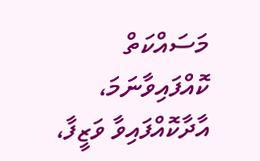މަސައްކަތް ކޮއްފައިވާނަމަ، އާދާކޮއްފައިވާ ވަޒީފާ،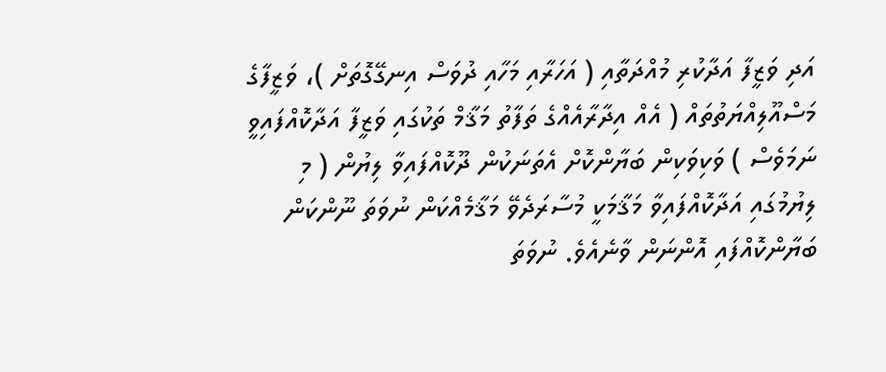އަދި ވަޒީފާ އަދާކުރި މުއްދަތާއި ( އަހަރާއި މަހާއި ދުވަސް އިނގޭގޮތަށް )، ވަޒީފާގެ މަސްއޫލިއްޔަތުތައް ( އެއް އިދާރާއެއްގެ ތަފާތު މަޤާމް ތަކުގައި ވަޒީފާ އަދާކޮއްފައިވީ ނަމަވެސް ) ވަކިވަކިން ބަޔާންކޮށް އެތަނަކުން ދޫކޮއްފައިވާ ލިޔުން ( މި ލިޔުމުގައި އަދާކޮއްފައިވާ މަޤާމަކީ މުސާރަދެވޭ މަޤާމެއްކަން ނުވަތަ ނޫންކަން ބަޔާންކޮއްފައި އޮންނަން ވާނެއެވެ. ނުވަތަ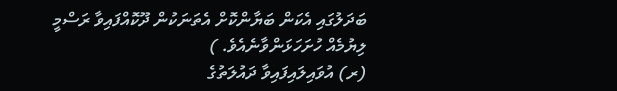ބަދަލުގައި އެކަން ބަޔާންކޮށް އެތަނަކުން ދޫކޮއްފައިވާ ރަސްމީ ލިޔުމެއް ހުށަހަޅަންވާނެއެވެ. )
(ރ) އުވައިލައިފައިވާ ދައުލަތުގެ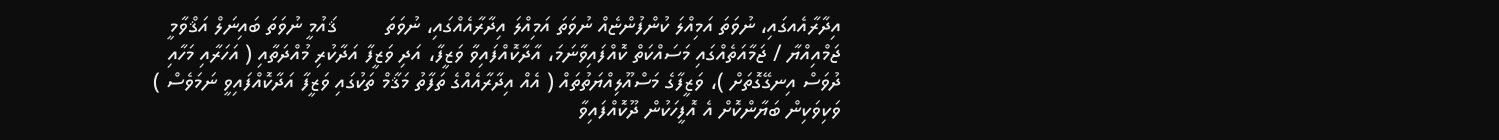އިދާރާއެއގައި، ނުވަތަ އަމިއްލަ ކުންފުންޏެއް ނުވަތަ އަމިއްލަ އިދާރާއެއްގައި، ނުވަތަ        ޤައުމީ ނުވަތަ ބައިނަލް އަޤްވާމީ ޖަމްއިއްޔާ / ޖަމާއަތެއްގައި މަސައްކަތް ކޮއްފައިވާނަމަ، އާދާކޮއްފައިވާ ވަޒީފާ، އަދި ވަޒީފާ އަދާކުރި މުއްދަތާއި ( އަހަރާއި މަހާއި ދުވަސް އިނގޭގޮތަށް )، ވަޒީފާގެ މަސްއޫލިއްޔަތުތައް ( އެއް އިދާރާއެއްގެ ތަފާތު މަޤާމް ތަކުގައި ވަޒީފާ އަދާކޮއްފައިވީ ނަމަވެސް ) ވަކިވަކިން ބަޔާންކޮށް އެ އޮފީހަކުން ދޫކޮއްފައިވާ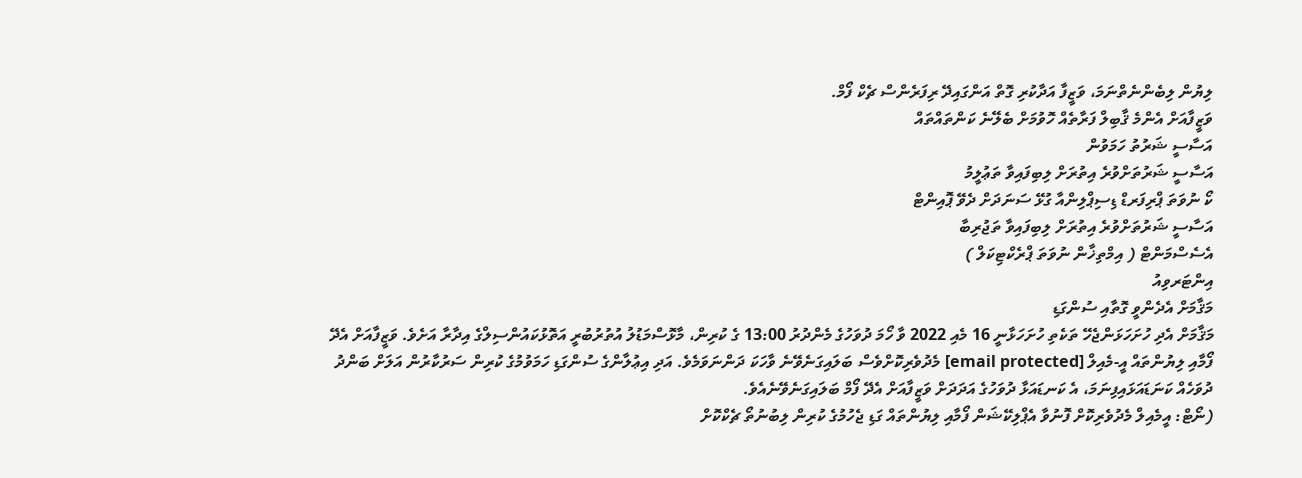ލިޔުން ލިބެންނެތްނަމަ، ވަޒީފާ އަދާކުރި ގޮތް އަންގައިދޭ ރިފަރެންސް ޗެކް ފޯމް.
ވަޒީފާއަށް އެންމެ ޤާބިލް ފަރާތެއް ހޮވުމަށް ބެލޭނެ ކަންތައްތައް
އަސާސީ ޝަރުތު ހަމަވުން
އަސާސީ ޝަރުތަށްވުރެ އިތުރަށް ލިބިފައިވާ ތަޢުލީމު
ކޯ ނުވަތަ ޕްރިފަރޑް ޑިސިޕްލިންއާ ގުޅޭ ސަނަދަށް ދެވޭ ޕޮއިންޓް
އަސާސީ ޝަރުތަށްވުރެ އިތުރަށް ލިބިފައިވާ ތަޖުރިބާ
އެސެސްމަންޓް ( އިމްތިޚާން ނުވަތަ ޕްރެކްޓިކަލް )
އިންޓަރވިއު
މަޤާމަށް އެދެންވީ ގޮތާއި ސުންގަޑި
މަޤާމަށް އެދި ހުށަހަޅަންޖެހޭ ތަކެތި ހުށަހަޅާނީ 16 މެއި 2022 ވާ ހޯމަ ދުވަހުގެ މެންދުރު 13:00 ގެ ކުރިން، މާޅޮސްމަޑުލު އުތުރުބުރީ އަތޮޅުކައުންސިލްގެ އިދާރާ އަށެވެ. ވަޒީފާއަށް އެދޭ ފޯމާއި ލިޔުންތައް އީ-މެއިލް [email protected] މެދުވެރިކޮށްވެސް ބަލައިގަނެވޭނެ ވާހަކަ ދަންނަވަމެވެ. އަދި އިޢުލާންގެ ސުންގަޑި ހަމަވުމުގެ ކުރިން ސަރުކާރުން އަލަށް ބަންދު ދުވަހެއް ކަނަޑައަޅައިފިނަމަ، އެ ކަނޑައަޅާ ދުވަހުގެ އަދަދަށް ވަޒީފާއަށް އެދޭ ފޯމް ބަލައިގަނެވޭނެއެވެ.
(ނޯޓް: އީމެއިލް މެދުވެރިކޮށް ފޮނުވާ އެޕްލިކޭޝަން ފޯމާއި ލިޔުންތައް ގަޑި ޖެހުމުގެ ކުރިން ލިބުނުތޯ ޗެކްކޮށް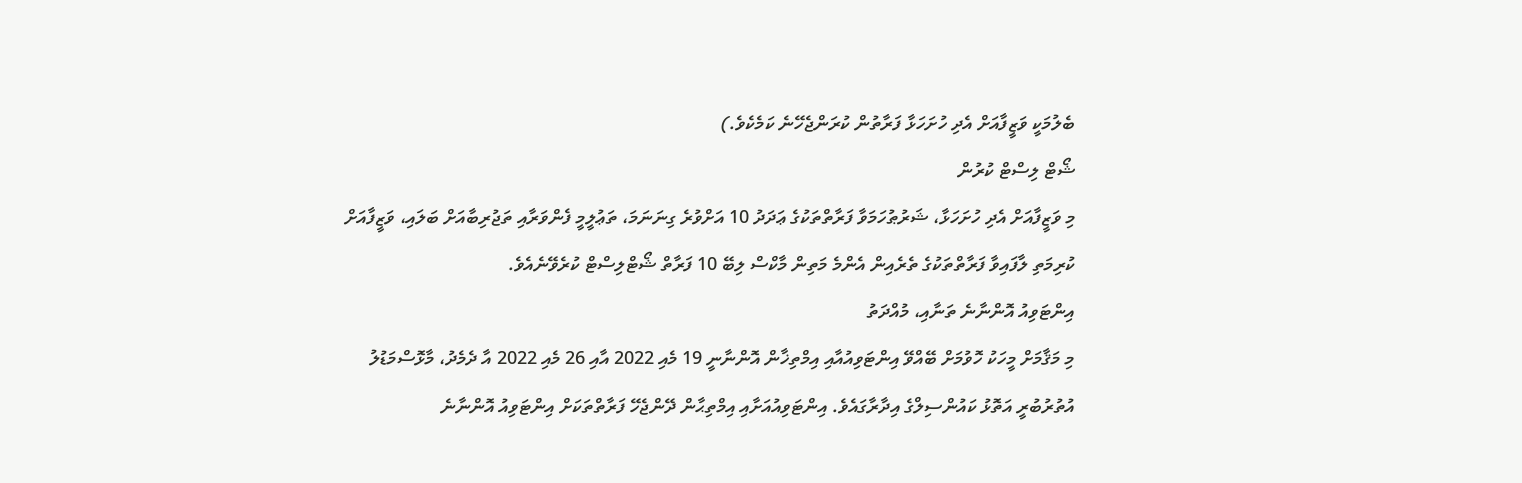ބެލުމަކީ ވަޒީފާއަށް އެދި ހުށަހަޅާ ފަރާތުން ކުރަންޖެހޭނެ ކަމެކެވެ.)
ޝޯޓް ލިސްޓް ކުރުން
މި ވަޒީފާއަށް އެދި ހުށަހަޅާ، ޝަރުޠުހަމަވާ ފަރާތްތަކުގެ ޢަދަދު 10 އަށްވުރެ ގިނަނަމަ، ތަޢުލީމީ ފެންވަރާއި ތަޖުރިބާއަށް ބަލައި، ވަޒީފާއަށް ކުރިމަތި ލާފައިވާ ފަރާތްތަކުގެ ތެރެއިން އެންމެ މަތިން މާކްސް ލިބޭ 10 ފަރާތް ޝޯޓްލިސްޓް ކުރެވޭނެއެވެ.
އިންޓަވިއު އޮންނާނެ ތަނާއި، މުއްދަތު
މި މަޤާމަށް މީހަކު ހޮވުމަށް ބޭއްވޭ އިންޓަވިއުއާއި އިމްތިޚާން އޮންނާނީ 19 މެއި 2022 އާއި 26 މެއި 2022 އާ ދެމެދު، މާޅޮސްމަޑުލު އުތުރުބުރީ އަތޮޅު ކައުންސިލްގެ އިދާރާގައެވެ. އިންޓަވިއުއަށާއި އިމްތިޙާން ދޭންޖެހޭ ފަރާތްތަކަށް އިންޓަވިއު އޮންނާނެ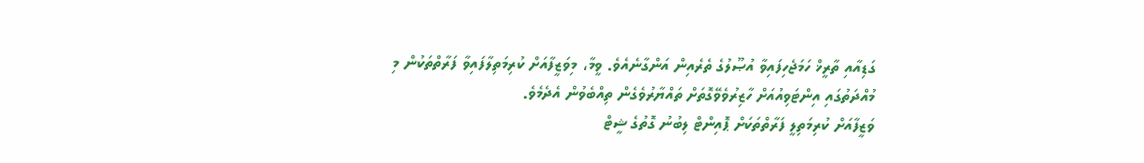ގަޑިއާއި ތާރީޚް ހަމަޖެހިފައިވާ އުޞޫލުގެ ތެރެއިން އަންގާނެއެވެ. ވީމާ، މިވަޒީފާއަށް ކުރިމަތިލާފައިވާ ފަރާތްތަކުން މި މުއްދަތުގައި އިންޓަވިއުއަށް ހާޒިރުވެވޭގޮތަށް ތައްޔާރުވެގެން ތިއްބެވުން އެދެމެވެ.
ވަޒީފާއަށް ކުރިމަތިލީ ފަރާތްތަކަށް ޕޮއިންޓް ލިބުނު ގޮތުގެ ޝީޓް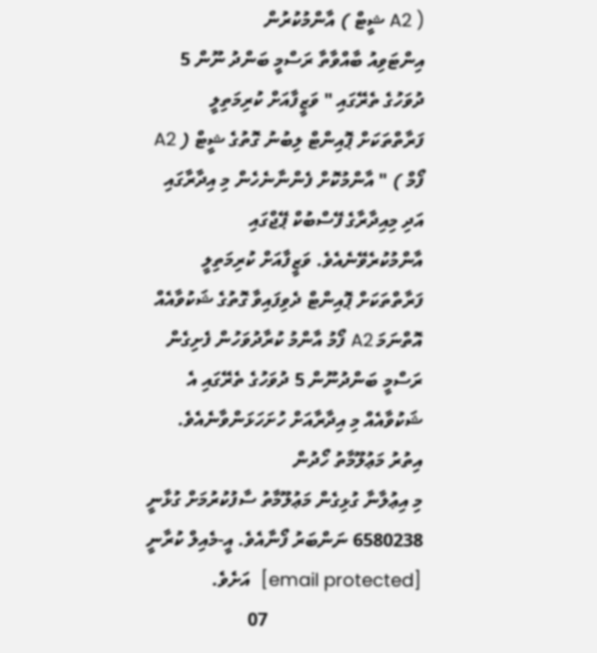( A2 ޝީޓް ) އާންމުކުރުން
އިންޓަވިއު ބާއްވާތާ ރަސްމީ ބަންދު ނޫން 5 ދުވަހުގެ ތެރޭގައި " ވަޒީފާއަށް ކުރިމަތިލީ ފަރާތްތަކަށް ޕޮއިންޓް ލިބުނު ގޮތުގެ ޝީޓް ( A2 ފޯމް ) " އާންމުކޮށް ފެންނާނެހެން މި އިދާރާގައި އަދި މިއިދާރާގެ ފޭސްބުކް ޕޭޖްގައި އާންމުކުރެވޭނެއެވެ. ވަޒީފާއަށް ކުރިމަތިލީ ފަރާތްތަކަށް ޕޮއިންޓް ދެވިފައިވާ ގޮތުގެ ޝަކުވާއެއް އޮތްނަމަ A2 ފޯމު އާންމު ކުރާދުވަހުން ފެށިގެން ރަސްމީ ބަންދުނޫން 5 ދުވަހުގެ ތެރޭގައި އެ ޝަކުވާއެއް މި އިދާރާއަށް ހުށަހަޅަންވާނެއެވެ.
އިތުރު މަޢުލޫމާތު ހޯދުން
މި އިޢުލާނާ ގުޅިގެން މަޢުލޫމާތު ސާފުކުރުމަށް ގުޅާނީ 6580238 ނަންބަރު ފޯނާއެވެ. އީ-މެއިލް ކުރާނީ [email protected]  އަށެވެ.
                                 07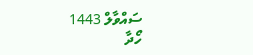ސައްވާލް 1443
ހޯދާ